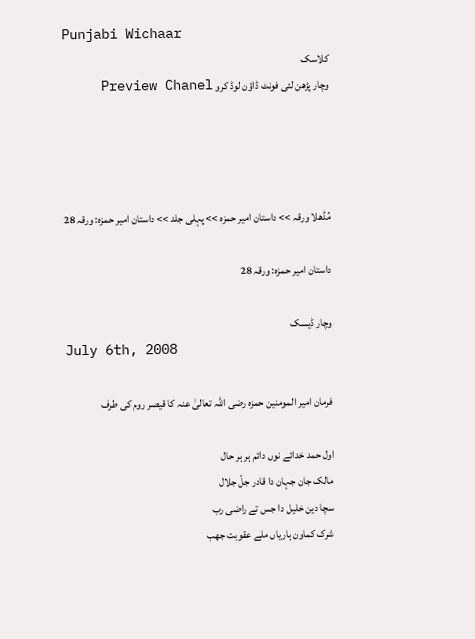Punjabi Wichaar
کلاسک
وچار پڑھن لئی فونٹ ڈاؤن لوڈ کرو Preview Chanel




مُڈھلا ورقہ >> داستان امیر حمزہ >> پہلی جلد >> داستان امیر حمزہ: ورقہ 28

داستان امیر حمزہ: ورقہ 28

وچار ڈیسک
July 6th, 2008

فرمان امیر المومنین حمزہ رضی اللہ تعالیٰ عنہ کا قیصر روم کی طرف

اول حمد خدائے نوں دائم ہر ہر حال
مالک جان جہان دا قادر جلّ جلال
سچا دین خلیل دا جس تے راضی رب
شرک کماون ہاریاں ملے عقوبت جھب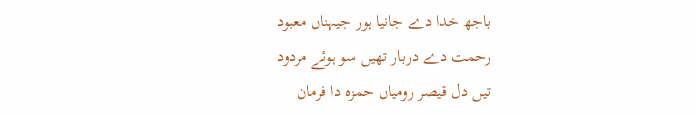باجھ خدا دے جانیا ہور جیہناں معبود
رحمت دے دربار تھیں سو ہوئے مردود
تیں دل قیصر رومیاں حمزہ دا فرمان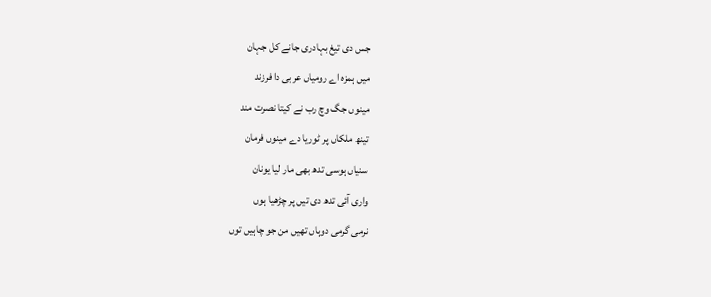جس دی تیغ بہادری جانے کل جہان
میں ہمزہ اے رومیاں عربی دا فرزند
مینوں جگ وچ رب نے کیتا نصرت مند
تینھ ملکاں پر ٹوریا دے مینوں فرمان
سنیاں ہوسی تدھ بھی مار لیا یونان
واری آئی تدھ دی تیں پر چڑھیا ہوں
نرمی گرمی دوہاں تھیں من جو چاہیں توں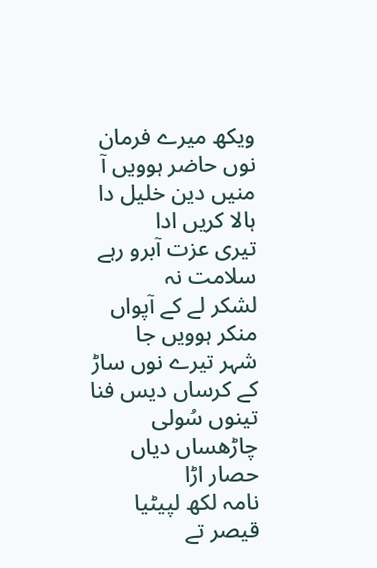ویکھ میرے فرمان نوں حاضر ہوویں آ
منیں دین خلیل دا ہالا کریں ادا
تیری عزت آبرو رہے سلامت نہ
لشکر لے کے آپواں منکر ہوویں جا
شہر تیرے نوں ساڑ کے کرساں دیس فنا
تینوں سُولی چاڑھساں دیاں حصار اڑا
نامہ لکھ لپیٹیا قیصر تے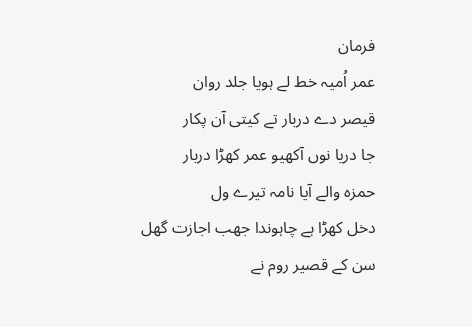فرمان
عمر اُمیہ خط لے ہویا جلد روان
قیصر دے دربار تے کیتی آن پکار
جا دریا نوں آکھیو عمر کھڑا دربار
حمزہ والے آیا نامہ تیرے ول
دخل کھڑا ہے چاہوندا جھب اجازت گھل
سن کے قصیر روم نے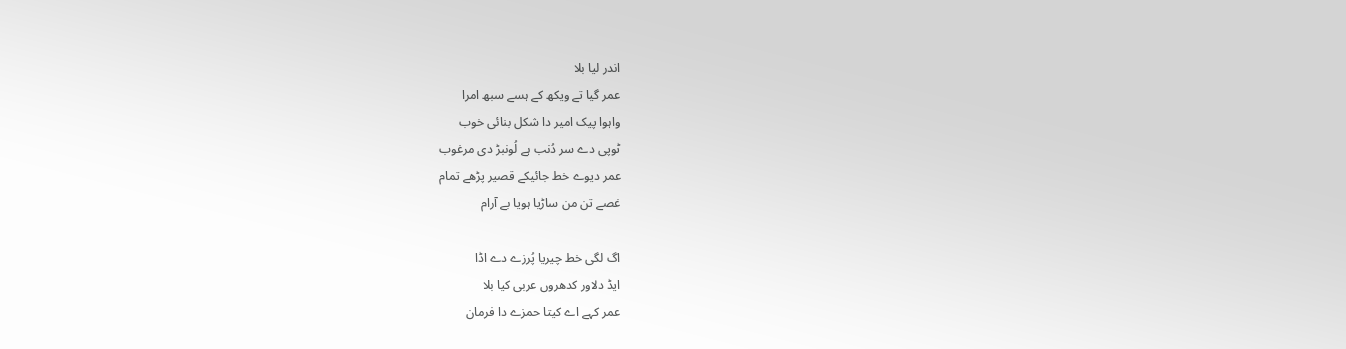اندر لیا بلا
عمر گیا تے ویکھ کے ہسے سبھ امرا
واہوا پیک امیر دا شکل بنائی خوب
ٹوپی دے سر دُنب ہے لُونبڑ دی مرغوب
عمر دیوے خط جائیکے قصیر پڑھے تمام
غصے تن من ساڑیا ہویا بے آرام

اگ لگی خط چیریا پُرزے دے اڈا
ایڈ دلاور کدھروں عربی کیا بلا
عمر کہے اے کیتا حمزے دا فرمان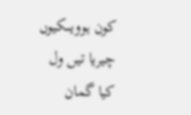کون ہوویںکیوں چیریا تیں ول کیا گمان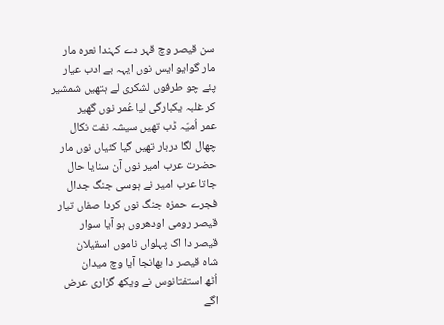سن قیصر وچ قہر دے کہندا نعرہ مار
مار گوایو ایس نوں ایہہ بے ادب عیار
پئے چو طرفوں لشکری لے ہتھیں شمشیر
کر غلبہ یکبارگی لیا عُمر نوں گھیر
عمر اُمیّہ ڈب تھیں سیشہ نفت نکال
چھال لگا دربار تھیں گیا کئیاں نوں مار
حضرت عرب امیر نوں آن سنایا حال
جاتا عرب امیر نے ہوسی جنگ جدال
فجرے حمزہ جنگ نوں کردا صفاں تیار
قیصر رومی اودھروں ہو آیا سوار
قیصر دا اک پہلواں ناموں اسقیلان
شاہ قیصر دا بھانجا آیا وچ میدان
اُٹھ استفتانوس نے ویکھ گزاری عرض
اگے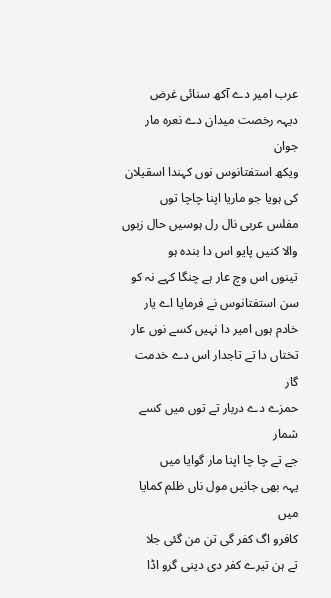عرب امیر دے آکھ سنائی غرض
دیہہ رخصت میدان دے نعرہ مار جوان
ویکھ استفتانوس نوں کہندا اسقیلان
کی ہویا جو ماریا اپنا چاچا توں
مفلس عربی نال رل ہوسیں حال زبوں
والا کنیں پایو اس دا بندہ ہو
تینوں اس وچ عار ہے چنگا کہے نہ کو
سن استفتانوس نے فرمایا اے یار
خادم ہوں امیر دا نہیں کسے نوں عار
تختاں دا تے تاجدار اس دے خدمت گار
حمزے دے دربار تے توں میں کسے شمار
جے تے چا چا اپنا مار گوایا میں
یہہ بھی جانیں مول ناں ظلم کمایا میں
کافرو اگ کفر گی تن من گئی جلا
تے ہن تیرے کفر دی دینی گرو اڈا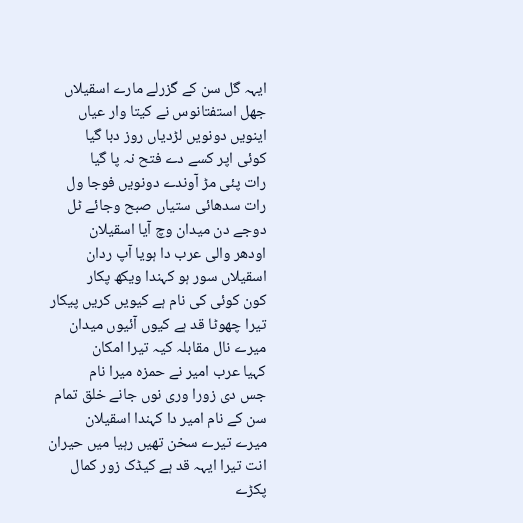ایہہ گل سن کے گزرلے مارے اسقیلاں
جھل استفتانوس نے کیتا وار عیاں
اینویں دونویں لڑدیاں روز دبا گیا
کوئی اپر کسے دے فتح نہ پا گیا
رات پئی مڑ آوندے دونویں فوجا ول
رات سدھائی ستیاں صبح وجائے ٹل
دوجے دن میدان وچ آیا اسقیلان
اودھر والی عرب دا ہویا آپ ردان
اسقیلاں سور ہو کہندا ویکھ پکار
کون کوئی کی نام ہے کیویں کریں پیکار
تیرا چھوٹا قد ہے کیوں آئیوں میدان
میرے نال مقابلہ کیہ تیرا امکان
کہیا عرب امیر نے حمزہ میرا نام
جس دی زورا وری نوں جانے خلق تمام
سن کے نام امیر دا کہندا اسقیلان
میرے تیرے سخن تھیں رہیا میں حیران
انت تیرا ایہہ قد ہے کیڈک زور کمال
پکڑے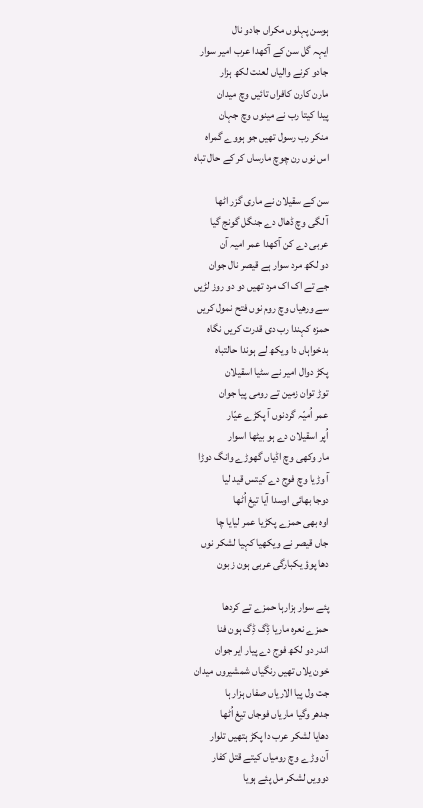ہوسن پہلوں مکراں جادو نال
ایہہ گل سن کے آکھدا عرب امیر سوار
جادو کرنے والیاں لعنت لکھ ہزار
مارن کارن کافراں تائیں وچ میدان
پیدا کیتا رب نے مینوں وچ جہان
منکر رب رسول تھیں جو ہووے گمراہ
اس نوں رن چوچ مارساں کر کے حال تباہ

سن کے سقیلان نے ماری گزر اٹھا
آ لگی وچ ڈھال دے جنگل گونج گیا
عربی دے کن آکھدا عمر امیہ آن
دو لکھ مرد سوار ہے قیصر نال جوان
جے تے اک اک مرد تھیں دو دو روز لڑیں
سے ورھیاں وچ روم نوں فتح نمول کریں
حمزہ کہندا رب دی قدرت کریں نگاہ
بدخواہاں دا ویکھ لے ہوندا حالتباہ
پکڑ دوال امیر نے سٹیا اسقیلان
توڑ توان زمین تے رومی پیا جوان
عمر اُمیّہ گردنوں آ پکڑے عیّار
اُپر اسقیلان دے ہو بیٹھا اسوار
مار وکھی وچ اڈیاں گھوڑے وانگ دوڑا
آ وڑیا وچ فوج دے کیتس قید لیا
دوجا بھائی اوسدا آیا تیغ اُٹھا
اوہ بھی حمزے پکڑیا عمر لیایا چا
جاں قیصر نے ویکھیا کہیا لشکر نوں
دھا پوؤ یکبارگی عربی ہون زبون

پئے سوار ہزارہا حمزے تے کردھا
حمزے نعرہ ماریا ڈِگ ڈِگ ہون فنا
اندر دو لکھ فوج دے پیار ایر جوان
خون یلاں تھیں رنگیاں شمشیروں میدان
جت ول پیا الاریاں صفاں ہزار ہا
جدھر وگیا ماریاں فوجاں تیغ اُٹھا
دھایا لشکر عرب دا پکڑ ہتھیں تلوار
آن وڑے وچ رومیاں کیتے قتل کفار
دوویں لشکر مل پئے ہویا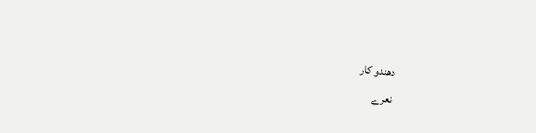دھندو کار
نعرے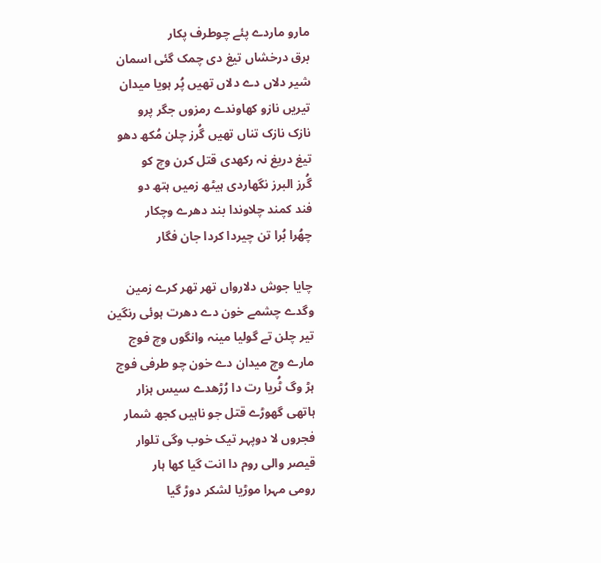مارو ماردے پئے چوطرف پکار
برق درخشاں تیغ دی چمک گئی اسمان
شیر دلاں دے دلاں تھیں پُر ہویا میدان
تیریں نازو کھاوندے رمزوں جگر پرو
نازک نازک تناں تھیں گُرز چلن مُکھ دھو
تیغ دریغ نہ رکھدی قتل کرن وچ کو
گُرز البرز نگھاردی ہیٹھ زمیں ہتھ دو
فند کمند چلاوندا بند دھرے وچکار
چھُرا بُرا تن چیردا کردا جان فگار

چایا جوش دلارواں تھر تھر کرے زمین
وگدے چشمے خون دے دھرت ہوئی رنگین
تیر چلن تے گولیا مینہ وانگوں وچ فوج
مارے وچ میدان دے خون چو طرفی فوج
ہڑ وگ ٹُریا رت دا رُڑھدے سیس ہزار
ہاتھی گھوڑے قتل جو ناہیں کجھ شمار
فجروں لا دوپہر تیک خوب وگی تلوار
قیصر والی روم دا انت گیا کھا ہار
رومی مہرا موڑیا لشکر دوڑ گیا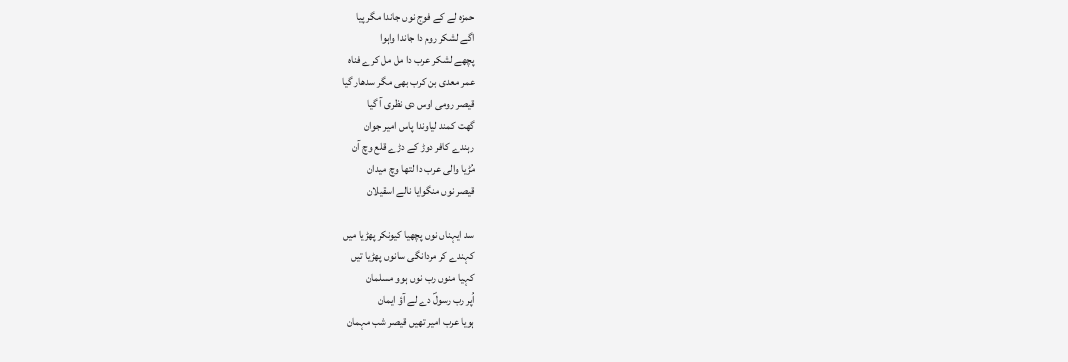حمزہ لے کے فوج نوں جاندا مگر پیا
اگے لشکر روم دا جاندا واہوا
پچھے لشکر عرب دا مل مل کرے فناہ
عمر معدی بن کرب بھی مگر سدھار گیا
قیصر رومی اوس دی نظری آ گیا
گھت کمند لیاوندا پاس امیر جوان
رہندے کافر دوڑ کے دڑے قلع وچ آن
مُڑیا والی عرب دا لتھا وچ میدان
قیصر نوں منگوایا نالے اسقیلان

سد ایہناں نوں پچھیا کیونکر پھڑیا میں
کہندے کر مردانگی سانوں پھڑیا تیں
کہیا منوں رب نوں ہوو مسلمان
اُپر رب رسولؐ دے لے آؤ ایمان
ہویا عرب امیر تھیں قیصر شب مہمان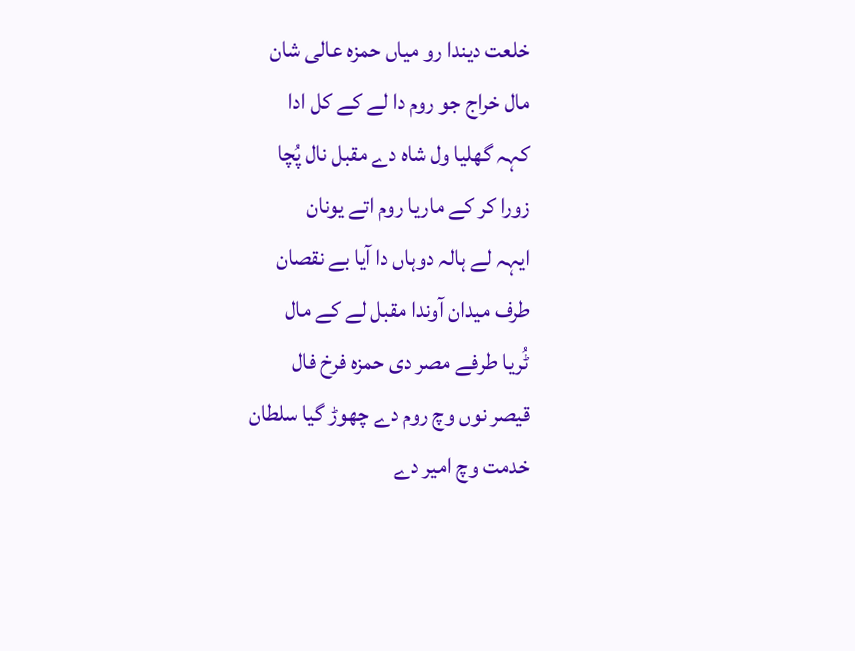خلعت دیندا رو میاں حمزہ عالی شان
مال خراج جو روم دا لے کے کل ادا
کہہ گھلیا ول شاہ دے مقبل نال پُچا
زورا کر کے ماریا روم اتے یونان
ایہہ لے ہالہ دوہاں دا آیا بے نقصان
طرف میدان آوندا مقبل لے کے مال
ٹُریا طرفے مصر دی حمزہ فرخ فال
قیصر نوں وچ روم دے چھوڑ گیا سلطان
خدمت وچ امیر دے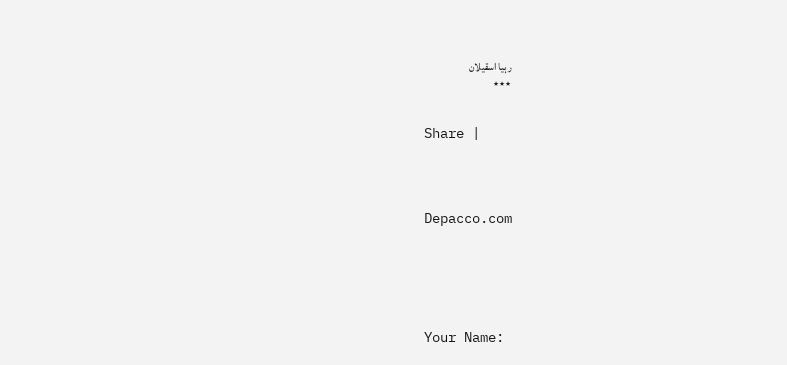رہیا اسقیلان
٭٭٭


Share |




Depacco.com






Your Name: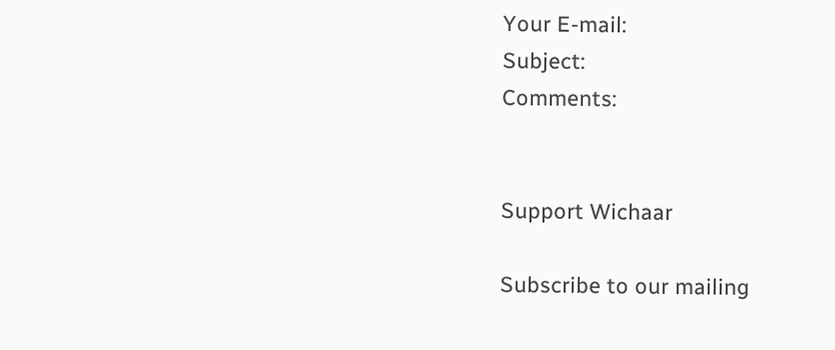Your E-mail:
Subject:
Comments:


Support Wichaar

Subscribe to our mailing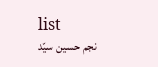list
نجم حسین سیّد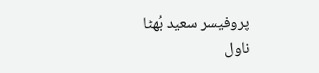پروفیسر سعید بُھٹا
ناول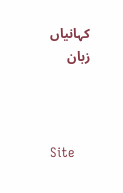کہانیاں
زبان



Site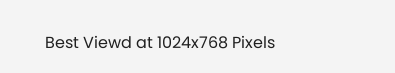Best Viewd at 1024x768 Pixels